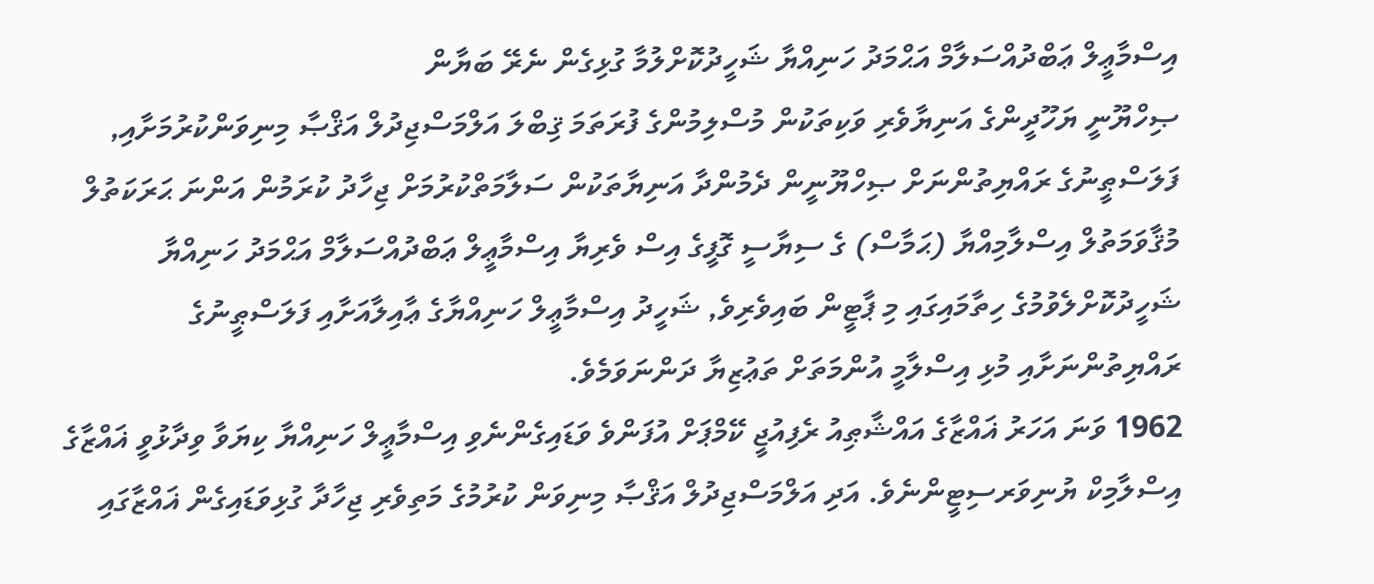އިސްމާޢީލް ޢަބްދުއްސަލާމް އަޙްމަދު ހަނިއްޔާ ޝަހީދުކޮށްލުމާ ގުޅިގެން ނެރޭ ބަޔާން
ޞިހްޔޫނީ ޔަހޫދީންގެ އަނިޔާވެރި ވަކިތަކުން މުސްލިމުންގެ ފުރަތަމަ ޤިބްލަ އަލްމަސްޖިދުލް އަޤްޞާ މިނިވަންކުރުމަށާއި, ފަލަސްޠީނުގެ ރައްޔިތުންނަށް ޞިހްޔޫނީން ދެމުންދާ އަނިޔާތަކުން ސަލާމަތްކުރުމަށް ޖިހާދު ކުރަމުން އަންނަ ޙަރަކަތުލް މުޤާވަމަތުލް އިސްލާމިއްޔާ (ޙަމާސް) ގެ ސިޔާސީ ގޮފީގެ އިސް ވެރިޔާ އިސްމާޢީލް ޢަބްދުއްސަލާމް އަޙްމަދު ހަނިއްޔާ ޝަހީދުކޮށްލެވުމުގެ ހިތާމައިގައި މި ޕާޓީން ބައިވެރިވެ, ޝަހީދު އިސްމާޢީލް ހަނިއްޔާގެ ޢާއިލާއަށާއި ފަލަސްޠީނުގެ ރައްޔިތުންނަށާއި މުޅި އިސްލާމީ އުންމަތަށް ތަޢުޒިޔާ ދަންނަވަމެވެ.
1962 ވަނަ އަހަރު ޣައްޒާގެ އައްޝާޠިއު ރެފިއުޖީ ކޭމްޕަށް އުފަންވެ ވަޑައިގެންނެވި އިސްމާޢީލް ހަނިއްޔާ ކިޔަވާ ވިދާޅުވީ ޣައްޒާގެ އިސްލާމިކް ޔުނިވަރސިޓީންނެވެ. އަދި އަލްމަސްޖިދުލް އަޤްޞާ މިނިވަން ކުރުމުގެ މަތިވެރި ޖިހާދާ ގުޅިވަޑައިގެން ޣައްޒާގައި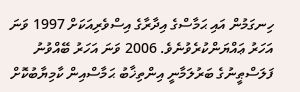ހިނގަމުން އައި ޙަމާސްގެ އިދާރާގެ އިސްވެރިއަކަށް 1997 ވަނަ އަހަރު ޢައްޔަންކުރެވުނެވެ. 2006 ވަނަ އަހަރު ބޭއްވުނު ފަލަސްޠީނުގެ ބަރުލަމާނީ އިންތިޚާބު ޙަމާސްއިން ކާމިޔާބުކޮށް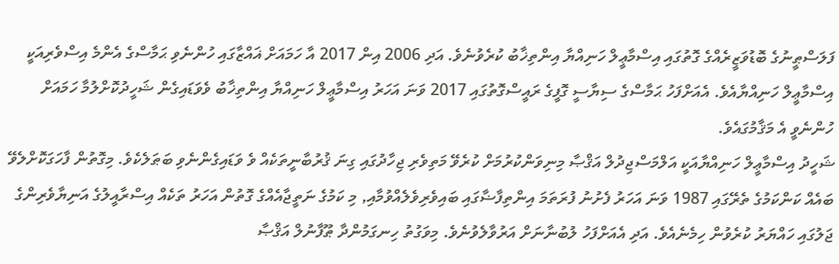ފަލަސްޠީނުގެ ބޮޑުވަޒީރެއްގެ ގޮތުގައި އިސްމާޢީލް ހަނިއްޔާ އިންތިޚާބު ކުރެވުނެވެ. އަދި 2006 އިން 2017 އާ ހަމައަށް ޣައްޒާގައި ހުންނެވި ޙަމާސްގެ އެންމެ އިސްވެރިއަކީ އިސްމާޢީލް ހަނިއްޔާއެވެ. އެއަށްފަހު ޙަމާސްގެ ސިޔާސީ ގޮފީގެ ރައީސްގޮތުގައި 2017 ވަނަ އަހަރު އިސްމާޢީލް ހަނިއްޔާ އިންތިޚާބު ވެވަޑައިގެން ޝަހީދުކޮށްލުމާ ހަމައަށް ހުންނެވީ އެ މަޤާމުގައެވެ.
ޝަހީދު އިސްމާޢީލް ހަނިއްޔާއަކީ އަލްމަސްޖިދުލް އަޤްޞާ މިނިވަންކުރުމަށް ކުރެވޭ މަތިވެރި ޖިހާދުގައި ގިނަ ޤުރުބާނީތަކެއް ވެ ވަޑައިގެންނެވި ބަޠަލެކެވެ. މިގޮތުން ފާހަގަކޮށްލެވޭ ބައެއް ކަންކަމުގެ ތެރޭގައި 1987 ވަނަ އަހަރު ފެށުނު ފުރަތަމަ އިންތިފާޟާގައި ބައިވެރިވެލެއްވުމާއި, މި ކަމުގެ ނަތީޖާއެއްގެ ގޮތުން އަހަރު ތަކެއް އިސްރާއީލުގެ އަނިޔާވެރިންގެ ޖަލުގައި ހައްޔަރު ކުރެވުން ހިމެނެއެވެ. އަދި އެއަށްފަހު ލުބުނާނަށް އަރުވާލެވުނެވެ. މިވަގުތު ހިނގަމުންދާ ޠޫފާނުލް އަޤްޞާ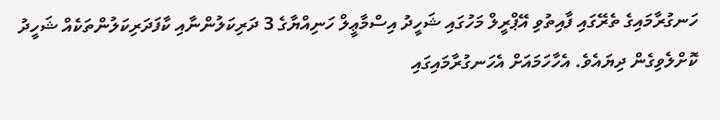ހަނގުރާމައިގެ ތެރޭގައި ފާއިތުވި އޭޕްރީލް މަހުގައި ޝަހީދު އިސްމާޢީލް ހަނިއްޔާގެ 3 ދަރިކަލުންނާއި ކާފަދަރިކަލުންތަކެއް ޝަހީދު ކޮށްލެވިގެން ދިޔައެވެ. އެހާހަމައަށް އެހަނގުރާމައިގައި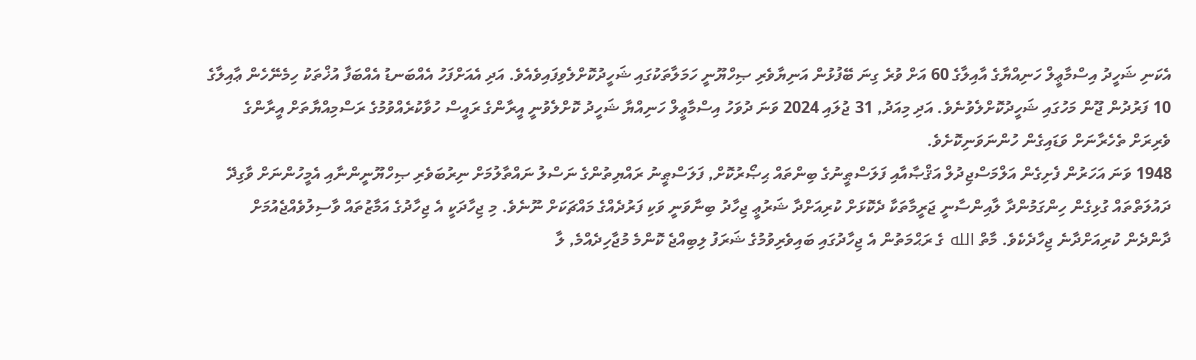އެކަނި ޝަހީދު އިސްމާޢީލް ހަނިއްޔާގެ އާއިލާގެ 60 އަށް ވުރެ ގިނަ ބޭފުޅުން އަނިޔާވެރި ޞިހްޔޫނީ ހަމަލާތަކުގައި ޝަހީދުކޮށްލެވިފައިވެއެވެ. އަދި އެއަށްފަހު އެއްބަނޑު އެއްބަފާ އުޚްތަކު ހިމެނޭހެން ޢާއިލާގެ 10 ފަރުދުން ޖޫން މަހުގައި ޝަހީދުކޮށްލެވުނެވެ. އަދި މިއަދު, 31 ޖުލައި 2024 ވަނަ ދުވަހު އިސްމާޢީލް ހަނިއްޔާ ޝަހީދު ކޮށްލެވުނީ އީރާންގެ ރައީސް ހުވާކުރެއްވުމުގެ ރަސްމިއްޔާތަށް އީރާންގެ ވެރިރަށް ތެހެރާނަށް ވަޑައިގެން ހުންނަވަނިކޮށެވެ.
1948 ވަނަ އަހަރުން ފެށިގެން އަލްމަސްޖިދުލް އަޤްޞާއާއި ފަލަސްޠީނުގެ ބިންތައް ޙިޞޯރުކޮށް, ފަލަސްޠީނު ރައްޔިތުންގެ ނަސްލު ނައްތާލުމަށް ނިރުބަވެރި ޞިހްޔޫނީންނާއި އެމީހުންނަށް ވާގިދޭ ދައުލަތްތައް ގުޅިގެން ހިންގަމުންދާ ލާއިންސާނީ ޖަރީމާތަކާ ދެކޮޅަށް ކުރިއަށްދާ ޝަރުޢީ ޖިހާދު ބިނާވަނީ ވަކި ފަރުދެއްގެ މައްޗަކަށް ނޫނެވެ. މި ޖިހާދަކީ އެ ޖިހާދުގެ އަމާޒުތައް ވާސިލުވެއްޖެއުމަށް ދާންދެން ކުރިއަށްދާނެ ޖިހާދެކެވެ. މާތް الله ގެ ރަޙްމަތުން އެ ޖިހާދުގައި ބައިވެރިވުމުގެ ޝަރަފު ލިބިއްޖެ ކޮންމެ މުޖާހިދެއްމެ, ލާ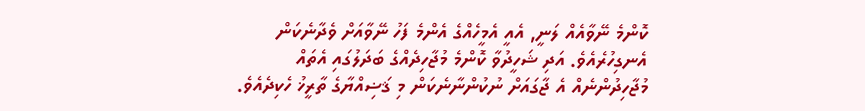ކޮންމެ ނޭވާއެއް ލަނީ, އެއީ އެމީހެއްގެ އެންމެ ފަހު ނޭވާއަށް ވެދާނެކަން އެނގިހުރެއެވެ. އަދި ޝަހީދުވާ ކޮންމެ މުޖާހިދެއްގެ ބަދަލުގައި އެތައް މުޖާހިދުންނެއް އެ ޖާގައަށް ނުކުންނާނެކަން މި ޤަޟިއްޔާގެ ތާރީޚު ހެކިދެއެވެ.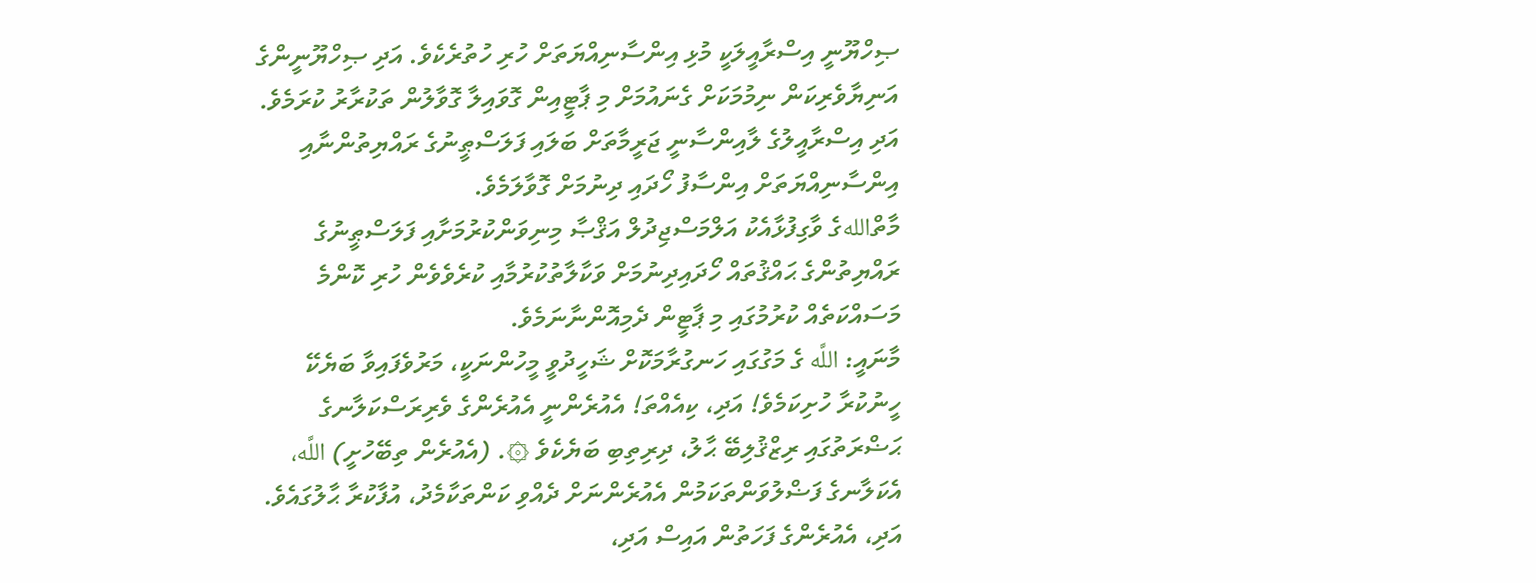ޞިހްޔޫނީ އިސްރާއީލަކީ މުޅި އިންސާނިއްޔަތަށް ހުރި ހުތުރެކެވެ. އަދި ޞިހްޔޫނީންގެ އަނިޔާވެރިކަން ނިމުމަކަށް ގެނައުމަށް މި ޕާޓީއިން ގޮވައިލާ ގޮވާލުން ތަކުރާރު ކުރަމެވެ. އަދި އިސްރާއީލުގެ ލާއިންސާނީ ޖަރީމާތަށް ބަލައި ފަލަސްޠީނުގެ ރައްޔިތުންނާއި އިންސާނިއްޔަތަށް އިންސާފު ހޯދައި ދިނުމަށް ގޮވާލަމެވެ.
މާތްاللهގެ ވާގިފުޅާއެކު އަލްމަސްޖިދުލް އަޤްޞާ މިނިވަންކުރުމަށާއި ފަލަސްޠީނުގެ ރައްޔިތުންގެ ޙައްޤުތައް ހޯދައިދިނުމަށް ވަކާލާތުކުރުމާއި ކުރެވެވެން ހުރި ކޮންމެ މަސައްކަތެއް ކުރުމުގައި މި ޕާޓީން ދެމިއޮންނާނަމެވެ.
މާނައީ: اللَّه ގެ މަގުގައި ހަނގުރާމަކޮށް ޝަހީދުވީ މީހުންނަކީ، މަރުވެފައިވާ ބަޔެކޭ ހީނުކުރާ ހުށިކަމެވެ! އަދި، ކިއެއްތަ! އެއުރެންނީ އެއުރެންގެ ވެރިރަސްކަލާނގެ ޙަޟްރަތުގައި ރިޒްޤުލިބޭ ޙާލު، ދިރިތިބި ބަޔެކެވެ ۞. (އެއުރެން ތިބޭހުށީ) اللَّه، އެކަލާނގެ ފަޟްލުވަންތަކަމުން އެއުރެންނަށް ދެއްވި ކަންތަކާމެދު، އުފާކުރާ ޙާލުގައެވެ. އަދި، އެއުރެންގެ ފަހަތުން އައިސް އަދި،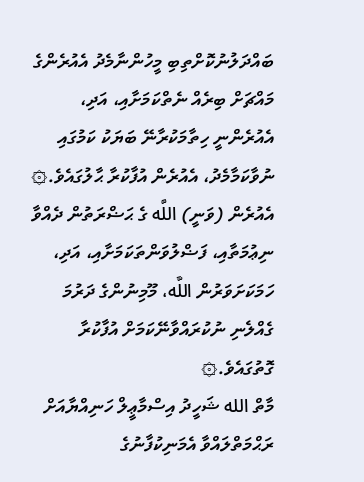ބައްދަލުނުކޮށްތިބި މީހުންނާމެދު އެއުރެންގެ މައްޗަށް ބިރެއް ނެތްކަމަށާއި، އަދި، އެއުރެންނީ ހިތާމަކުރާނޭ ބަޔަކު ކަމުގައި ނުވާކަމާމެދު، އެއުރެން އުފާކުރާ ޙާލުގައެވެ.۞ އެއުރެން (ވަނީ) اللَّه ގެ ޙަޟްރަތުން ދެއްވާ ނިޢުމަތާއި، ފަޟްލުވަންތަކަމަށާއި، އަދި، ހަމަކަށަވަރުން اللَّه، މޫމިނުންގެ ދަރުމަ ގެއްލެނި ނުކުރައްވާނޭކަމަށް އުފާކުރާ ގޮތުގައެވެ.۞
މާތް الله ޝަހީދު އިސްމާޢީލް ހަނިއްޔާއަށް ރަޙްމަތްލައްވާ އެމަނިކުފާނުގެ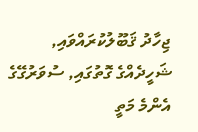ޖިހާދު ޤަބޫލުކުރައްވައި, ޝަހީދެއްގެ ގޮތުގައި, ސުވަރުގޭގެ އެންމެ މަތީ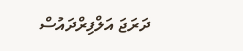ދަރަޖަ އަލްފިރްދައުސް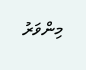މިންވަރު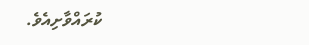ކުރައްވާށިއެވެ.